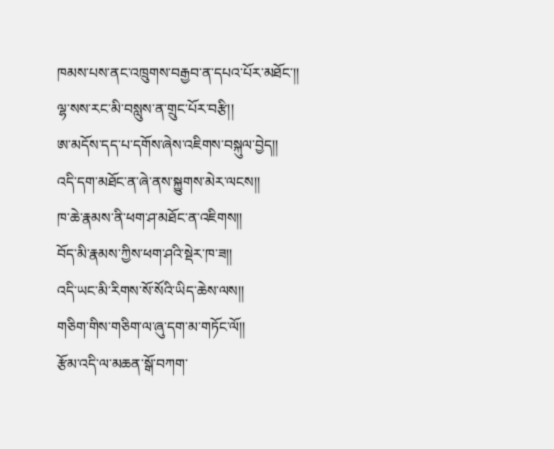ཁམས་པས་ནང་འཁྲུགས་བརྒྱབ་ན་དཔའ་པོར་མཐོང་།།
ལྷ་སས་རང་མི་བསླུས་ན་གྲུང་པོར་བརྩི།།
ཨ་མདོས་དད་པ་དགོས་ཞེས་འཇིགས་བསྐུལ་བྱེད།།
འདི་དག་མཐོང་ན་ཞེ་ནས་སྐྱུགས་མེར་ལངས།།
ཁ་ཆེ་རྣམས་ནི་ཕག་ཤ་མཐོང་ན་འཇིགས།།
བོད་མི་རྣམས་ཀྱིས་ཕག་ཤའི་སྡེར་ཁ་ཟ།།
འདི་ཡང་མི་རིགས་སོ་སོའི་ཡིད་ཆེས་ལས།།
གཅིག་གིས་གཅིག་ལ་ཞུ་དག་མ་གཏོང་ལོ།།
རྩོམ་འདི་ལ་མཆན་སྒོ་བཀག་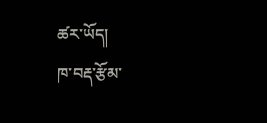ཚར་ཡོད།
ཁ་བརྡ་རྩོམ་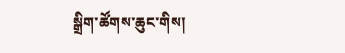སྒྲིག་ཚོགས་ཆུང་གིས།